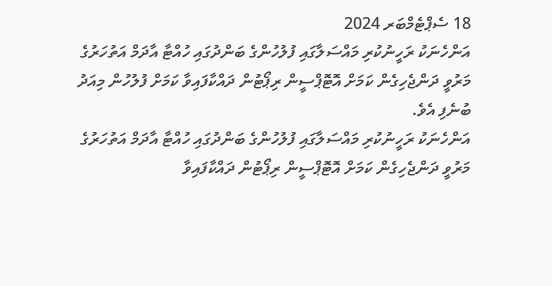18 ސެޕްޓެމްބަރ 2024
އަންހެނަކު ރަހީނުކުރި މައްސަލާގައި ފުލުހުންގެ ބަންދުގައި ހުއްޓާ އާދަމް އަތުހަރުގެ މަރުވީ ދަންޖެހިގެން ކަމަށް އޮޓޮޕްސީން ރިޕޯޓުން ދައްކާފައިވާ ކަމަށް ފުލުހުން މިއަދު ބުނެފި އެވެ.
އަންހެނަކު ރަހީނުކުރި މައްސަލާގައި ފުލުހުންގެ ބަންދުގައި ހުއްޓާ އާދަމް އަތުހަރުގެ މަރުވީ ދަންޖެހިގެން ކަމަށް އޮޓޮޕްސީން ރިޕޯޓުން ދައްކާފައިވާ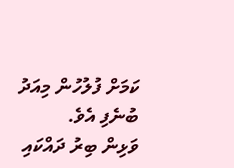ކަމަށް ފުލުހުން މިއަދު ބުނެފި އެވެ.
ވަޅިން ބިރު ދައްކައި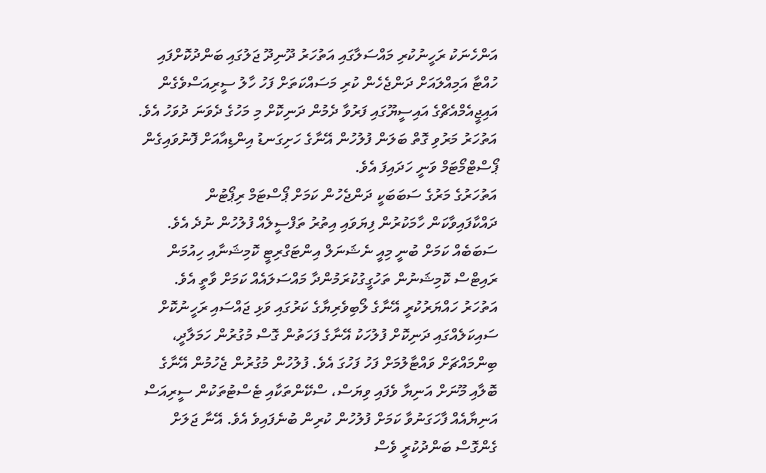އަންހެނަކު ރަހީނުކުރި މައްސަލާގައި އަތުހަރު ދޫނިދޫ ޖަލުގައި ބަންދުކޮށްފައި ހުއްޓާ އަމިއްލައަށް ދަންޖެހެން ކުރި މަސައްކަތަށް ފަހު ހާލު ސީރިއަސްވެގެން އައިޖީއެމްއެޗްގެ އައިސީޔޫގައި ފަރުވާ ދެމުން ދަނިކޮށް މި މަހުގެ ދެވަނަ ދުވަހު އެވެ.
އަތުހަރު މަރުވި ގޮތް ބަލަން ފުލުހުން އޭނާގެ ހަށިގަނޑު އިންޑިއާއަށް ފޮނުވައިގެން ޕޯސްޓްމޯޓަމް ވަނީ ހަދައިފަ އެވެ.
އަތުހަރުގެ މަރުގެ ސަބަބަކީ ދަންޖެހުން ކަމަށް ޕޯސްޓަމް ރިޕޯޓުން ދައްކާފައިވާކަން ހާމަކުރުން ފިޔަވައި އިތުރު ތަފްސީލެއް ފުލުހުން ނުދެ އެވެ. ސަބަބެއް ކަމަށް ބުނީ މިއީ ނެޝަނަލް އިންޓަގްރިޓީ ކޮމިޝަނާއި ހިއުމަން ރައިޓްސް ކޮމިޝަނުން ތަހުގީގުކުރަމުންދާ މައްސަލައެއް ކަމަށް ވާތީ އެވެ.
އަތުހަރު ހައްޔަރުކުރީ އޭނާގެ ލޯބިވެރިޔާގެ ކަރުގައި ވަޅި ޖައްސައި ރަހީނުކޮށް ސައިކަލެއްގައި ދަނިކޮށް ފުލުހަކު އޭނާގެ ފަހަތުން ގޮސް މުގުރުން ހަމަލާދީ، ބިންމައްޗަށް ވައްޓާލުމަށް ފަހު ފަހުގަ އެވެ. ފުލުހުން މުގުރުން ޖެހުމުން އޭނާގެ ބޮލާއި މޫނަށް އަނިޔާ ވެފައި ވިޔަސް، ސްކޭންތަކާއި ޓެސްޓުތަކުން ސީރިއަސް އަނިޔާއެއް ފާހަގަނުވާ ކަމަށް ފުލުހުން ކުރިން ބުނެފައިވެ އެވެ. އޭނާ ޖަލަށް ގެންގޮސް ބަންދުކުރީ ވެސް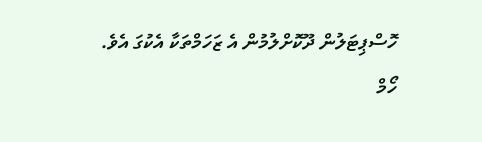ހޮސްޕިޓަލުން ދޫކޮށްލުމުން އެ ޒަހަމްތަކާ އެކުގަ އެވެ.
ހޯމް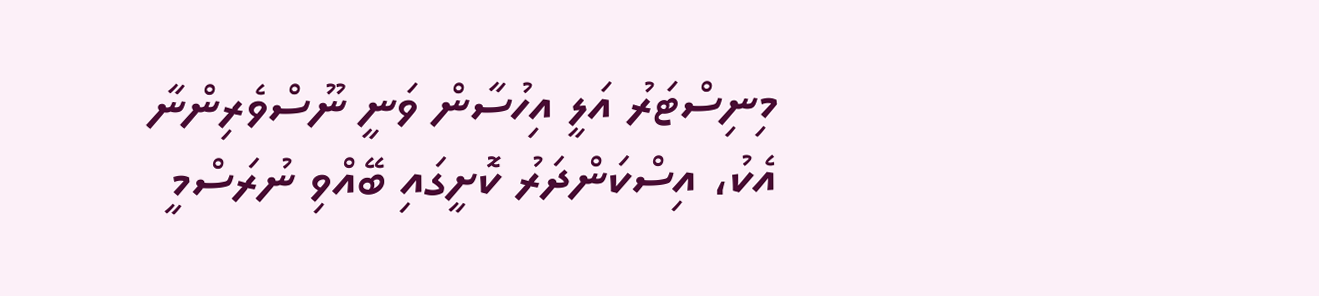މިނިސްޓަރު އަލީ އިހުސާން ވަނީ ނޫސްވެރިންނާ އެކު، އިސްކަންދަރު ކޮށީގައި ބޭއްވި ނުރަސްމީ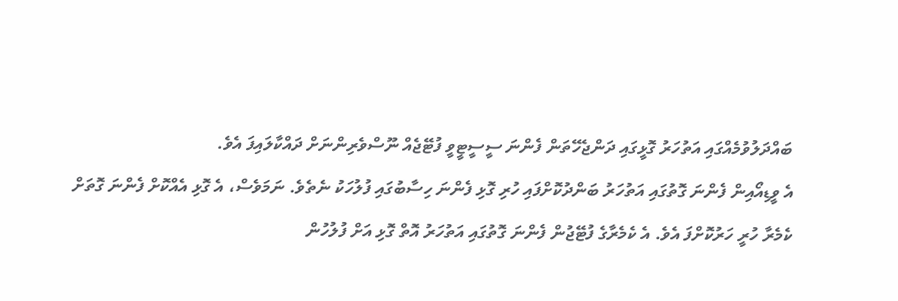ބައްދަލުވުމެއްގައި އަތުހަރު ގޮޅީގައި ދަންޖެހޭތަން ފެންނަ ސީސީޓީވީ ފުޓޭޖެއް ނޫސްވެރިންނަށް ދައްކާލައިފަ އެވެ.
އެ ވީޑިއޯއިން ފެންނަ ގޮތުގައި އަތުހަރު ބަންދުކޮށްފައި ހުރި ގޮޅި ފެންނަ ހިސާބުގައި ފުލުހަކު ނެތެވެ. ނަމަވެސް، އެ ގޮޅި އެއްކޮށް ފެންނަ ގޮތަށް ކެމެރާ ހުރީ ހަރުކޮށްފަ އެވެ. އެ ކެމެރާގެ ފުޓޭޖުން ފެންނަ ގޮތުގައި އަތުހަރު އޮތް ގޮޅި އަށް ފުލުހުން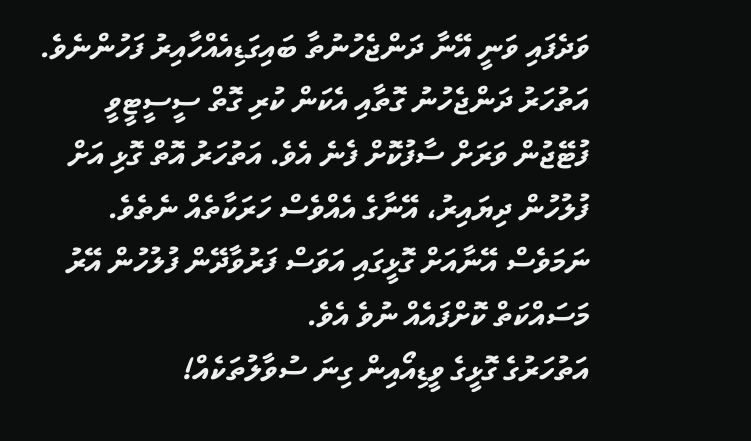ވަދެފައި ވަނީ އޭނާ ދަންޖެހުނުތާ ބައިގަޑިއެއްހާއިރު ފަހުންނެވެ.
އަތުހަރު ދަންޖެހުނު ގޮތާއި އެކަން ކުރި ގޮތް ސީސީޓީވީ ފުޓޭޖުން ވަރަށް ސާފުކޮށް ފެނެ އެވެ. އަތުހަރު އޮތް ގޮޅި އަށް ފުލުހުން ދިޔައިރު، އޭނާގެ އެއްވެސް ހަރަކާތެއް ނެތެވެ. ނަމަވެސް އޭނާއަށް ގޮޅީގައި އަވަސް ފަރުވާދޭން ފުލުހުން އޭރު މަސައްކަތް ކޮށްފައެއް ނުވެ އެވެ.
އަތުހަރުގެ ގޮޅީގެ ވީޑިއޯއިން ގިނަ ސުވާލުތަކެއް!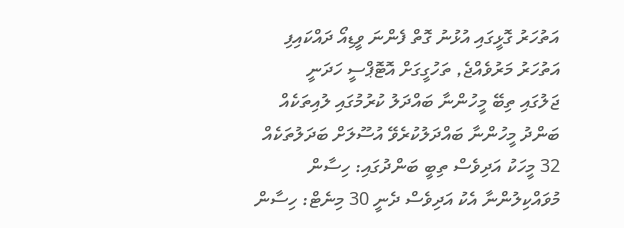އަތުހަރު ގޮޅީގައި އުޅުނު ގޮތް ފެންނަ ވީޑިއޯ ދައްކައިފި
އަތުހަރު މަރުވެއްޖެ, ތަހުގީގަށް އޮޓޮޕްސީ ހަދަނީ
ޖަލުގައި ތިބޭ މީހުންނާ ބައްދަލު ކުރުމުގައި ލުއިތަކެއް
ބަންދު މީހުންނާ ބައްދަލުކުރެވޭ އުސޫލަށް ބަދަލުތަކެއް
32 މީހަކު އަދިވެސް ތިބީ ބަންދުގައި: ހިސާން
މުވައްކިލުންނާ އެކު އަދިވެސް ދެނީ 30 މިނެޓް: ހިސާން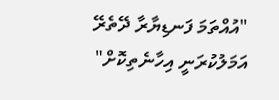"އުއްތަމަ ފަނޑިޔާރާ ދޭތެރޭ އަމަލުކުރަނީ އިހާނެތިކޮށް"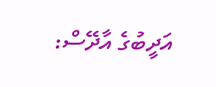އަދީބުގެ އާދޭސް: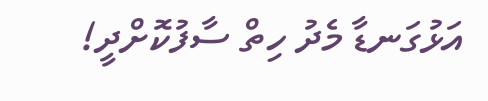އަޅުގަނޑާ މެދު ހިތް ސާފުކޮށްދީ!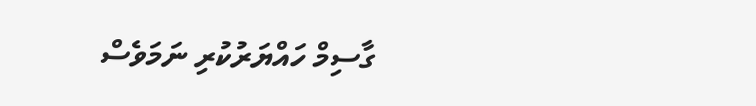ގާސިމް ހައްޔަރުކުރި ނަމަވެސް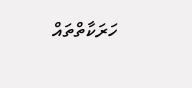ހަރަކާތްތައް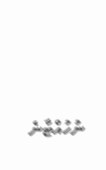ނުހުއްޓާނެ